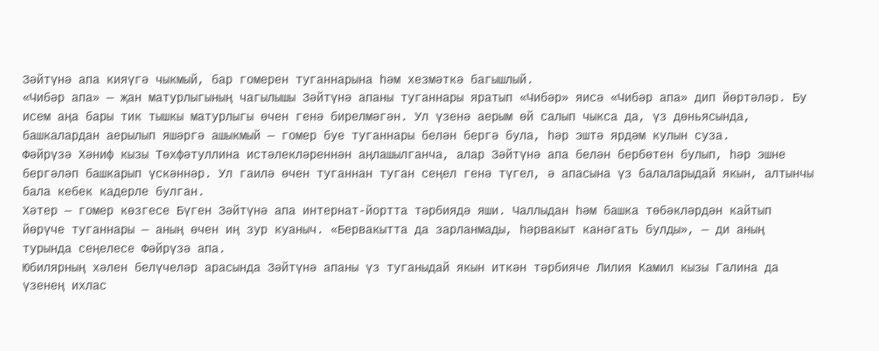Зәйтүнә апа кияүгә чыкмый, бар гомерен туганнарына һәм хезмәткә багышлый.
«Чибәр апа» — җан матурлыгының чагылышы Зәйтүнә апаны туганнары яратып «Чибәр» яисә «Чибәр апа» дип йөртәләр. Бу исем аңа бары тик тышкы матурлыгы өчен генә бирелмәгән. Ул үзенә аерым өй салып чыкса да, үз дөньясында, башкалардан аерылып яшәргә ашыкмый — гомер буе туганнары белән бергә була, һәр эштә ярдәм кулын суза.
Фәйрүзә Хәниф кызы Төхфәтуллина истәлекләреннән аңлашылганча, алар Зәйтүнә апа белән бербөтен булып, һәр эшне бергәләп башкарып үскәннәр. Ул гаилә өчен туганнан туган сеңел генә түгел, ә апасына үз балаларыдай якын, алтынчы бала кебек кадерле булган.
Хәтер — гомер көзгесе Бүген Зәйтүнә апа интернат-йортта тәрбиядә яши. Чаллыдан һәм башка төбәкләрдән кайтып йөрүче туганнары — аның өчен иң зур куаныч. «Бервакытта да зарланмады, һәрвакыт канәгать булды», — ди аның турында сеңелесе Фәйрүзә апа.
Юбилярның хәлен белүчеләр арасында Зәйтүнә апаны үз туганыдай якын иткән тәрбияче Лилия Камил кызы Галина да үзенең ихлас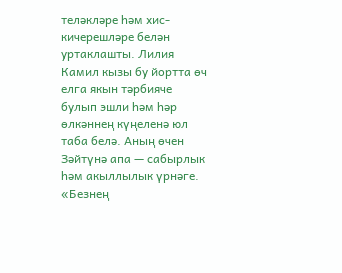теләкләре һәм хис-кичерешләре белән уртаклашты. Лилия Камил кызы бу йортта өч елга якын тәрбияче булып эшли һәм һәр өлкәннең күңеленә юл таба белә. Аның өчен Зәйтүнә апа — сабырлык һәм акыллылык үрнәге.
«Безнең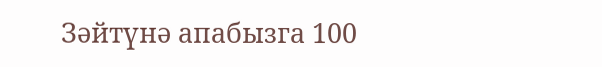Зәйтүнә апабызга 100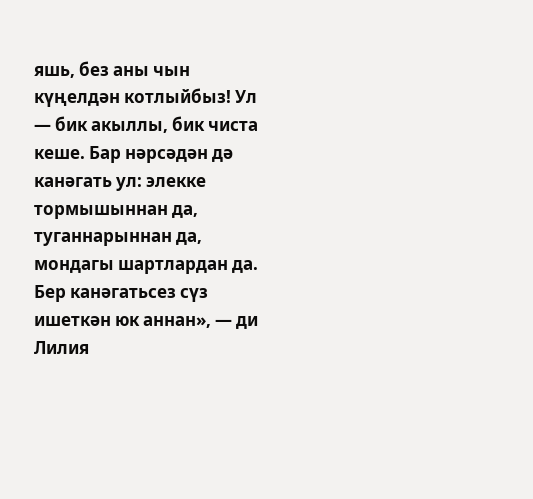яшь, без аны чын күңелдән котлыйбыз! Ул — бик акыллы, бик чиста кеше. Бар нәрсәдән дә канәгать ул: элекке тормышыннан да, туганнарыннан да, мондагы шартлардан да. Бер канәгатьсез сүз ишеткән юк аннан», — ди Лилия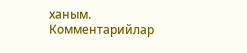ханым.
Комментарийлар